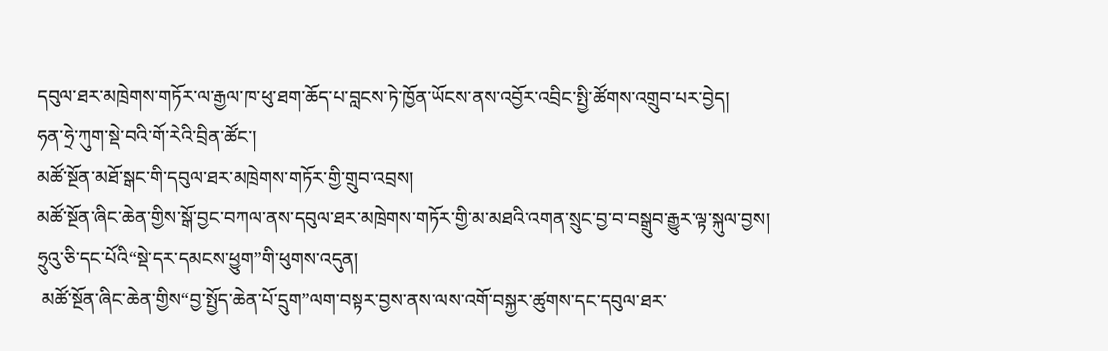དབུལ་ཐར་མཁྲེགས་གཏོར་ལ་རྒྱལ་ཁ་ཕུ་ཐག་ཆོད་པ་བླངས་ཏེ་ཁྱོན་ཡོངས་ནས་འབྱོར་འབྲིང་སྤྱི་ཚོགས་འགྲུབ་པར་བྱེད།
ཧན་ཧྲེ་ཀུག་སྡེ་བའི་གོ་རེའི་བྲིན་ཚོང་།
མཚོ་སྔོན་མཐོ་སྒང་གི་དབུལ་ཐར་མཁྲེགས་གཏོར་གྱི་གྲུབ་འབྲས།
མཚོ་སྔོན་ཞིང་ཆེན་གྱིས་སྒོ་བྱང་བཀལ་ནས་དབུལ་ཐར་མཁྲེགས་གཏོར་གྱི་མ་མཐའི་འགན་སྲུང་བྱ་བ་བསྒྲུབ་རྒྱུར་ལྟ་སྐུལ་བྱས།
ཧྲུའུ་ཅི་དང་པོའི“སྡེ་དར་དམངས་ཕྱུག”གི་ཕུགས་འདུན།
 མཚོ་སྔོན་ཞིང་ཆེན་གྱིས“བྱ་སྤྱོད་ཆེན་པོ་དྲུག”ལག་བསྟར་བྱས་ནས་ལས་འགོ་བསྐྱར་ཚུགས་དང་དབུལ་ཐར་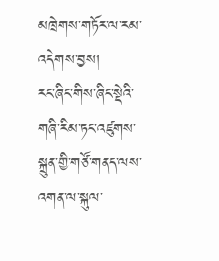མཁྲེགས་གཏོར་ལ་རམ་འདེགས་བྱས།
རང་ཞིང་གིས་ཞིང་སྡེའི་གཞི་རིམ་ཏང་འཛུགས་སྐྲུན་གྱི་གཙོ་གནད་ལས་འགན་ལ་སྐུལ་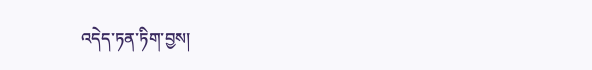འདེད་ཏན་ཏིག་བྱས།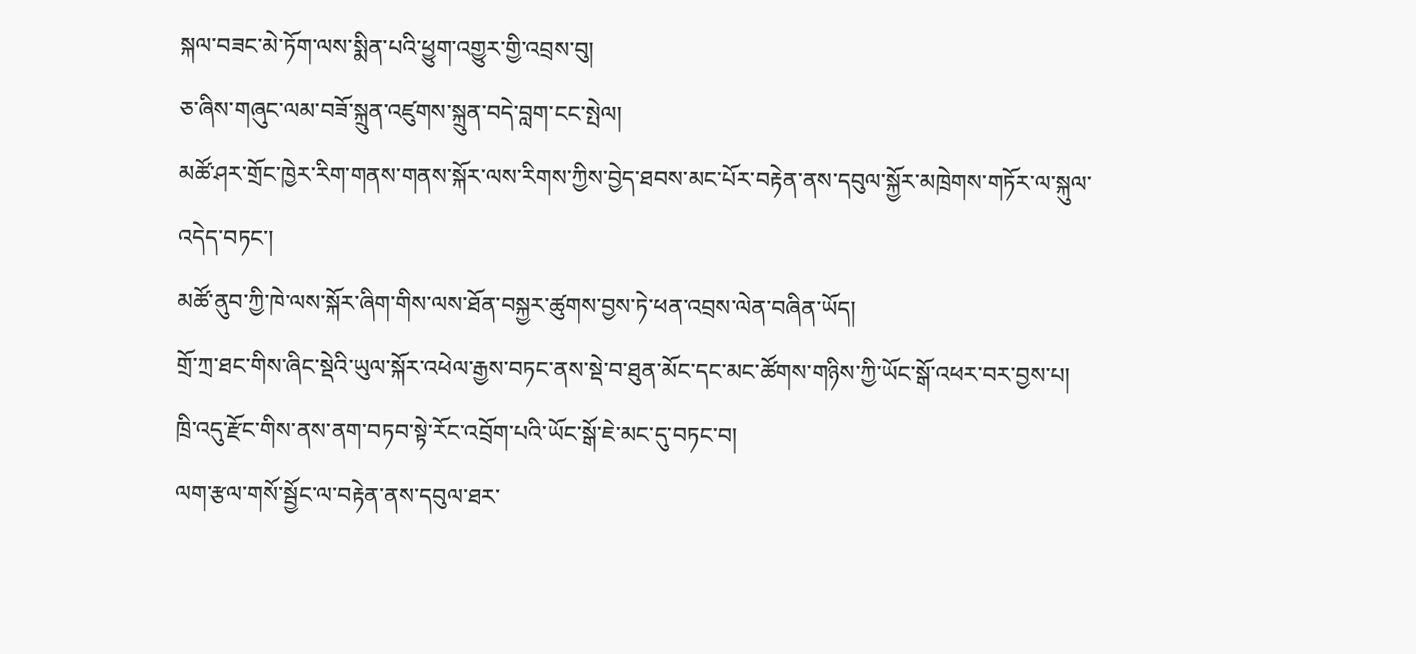སྐལ་བཟང་མེ་ཏོག་ལས་སྨིན་པའི་ཕྱུག་འགྱུར་གྱི་འབྲས་བུ།
ཅ་ཞིས་གཞུང་ལམ་བཟོ་སྐྲུན་འཛུགས་སྐྲུན་བདེ་བླག་ངང་སྤེལ།
མཚོ་ཤར་གྲོང་ཁྱེར་རིག་གནས་གནས་སྐོར་ལས་རིགས་ཀྱིས་བྱེད་ཐབས་མང་པོར་བརྟེན་ནས་དབུལ་སྐྱོར་མཁྲེགས་གཏོར་ལ་སྐུལ་འདེད་བཏང་།
མཚོ་ནུབ་ཀྱི་ཁེ་ལས་སྐོར་ཞིག་གིས་ལས་ཐོན་བསྐྱར་ཚུགས་བྱས་ཏེ་ཕན་འབྲས་ལེན་བཞིན་ཡོད།
གྲོ་ཀྲ་ཐང་གིས་ཞིང་སྡེའི་ཡུལ་སྐོར་འཕེལ་རྒྱས་བཏང་ནས་སྡེ་བ་ཐུན་མོང་དང་མང་ཚོགས་གཉིས་ཀྱི་ཡོང་སྒོ་འཕར་བར་བྱས་པ།
ཁྲི་འདུ་རྫོང་གིས་ནས་ནག་བཏབ་སྟེ་རོང་འབྲོག་པའི་ཡོང་སྒོ་ཇེ་མང་དུ་བཏང་བ།
ལག་རྩལ་གསོ་སྦྱོང་ལ་བརྟེན་ནས་དབུལ་ཐར་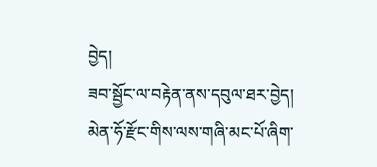བྱེད།
ཟབ་སྦྱོང་ལ་བརྟེན་ནས་དབུལ་ཐར་བྱེད།
མེན་ཧོ་རྫོང་གིས་ལས་གཞི་མང་པོ་ཞིག་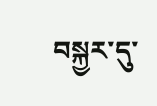བསྐྱར་དུ་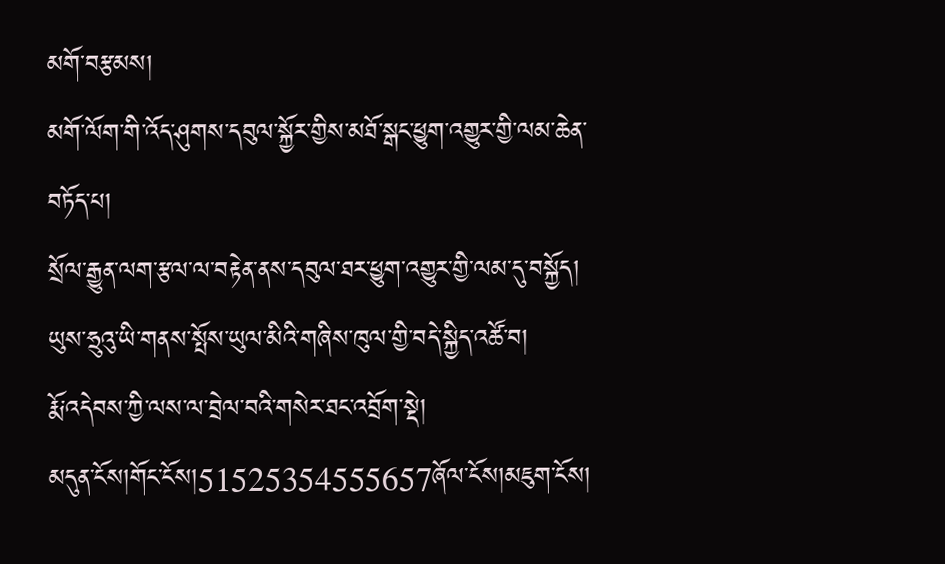མགོ་བརྩམས།
མགོ་ལོག་གི་འོད་ཤུགས་དབུལ་སྐྱོར་གྱིས་མཐོ་སྒང་ཕྱུག་འགྱུར་གྱི་ལམ་ཆེན་བཏོད་པ།
སྲོལ་རྒྱུན་ལག་རྩལ་ལ་བརྟེན་ནས་དབུལ་ཐར་ཕྱུག་འགྱུར་གྱི་ལམ་དུ་བསྐྱོད།
ཡུས་ཧྲུའུ་ཡི་གནས་སྤོས་ཡུལ་མིའི་གཞིས་ཁུལ་གྱི་བདེ་སྐྱིད་འཚོ་བ།
རྨོ་འདེབས་ཀྱི་ལས་ལ་བྲེལ་བའི་གསེར་ཐང་འབྲོག་སྡེ།
མདུན་ངོས།གོང་ངོས།51525354555657ཞོལ་ངོས།མཇུག་ངོས།